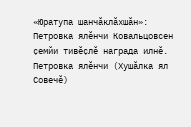«Юратупа шанчӑклӑхшӑн»: Петровка ялӗнчи Ковальцовсен ҫемйи тивӗҫлӗ награда илнӗ.
Петровка ялӗнчи (Хушăлка ял Совечĕ)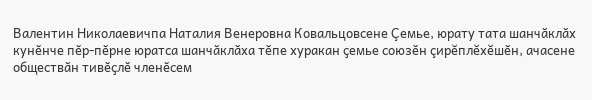Валентин Николаевичпа Наталия Венеровна Ковальцовсене Çемье, юрату тата шанчӑклӑх кунӗнче пӗр-пӗрне юратса шанчӑклӑха тӗпе хуракан ҫемье союзӗн çирĕплĕхĕшӗн, ачасене обществӑн тивӗҫлӗ членӗсем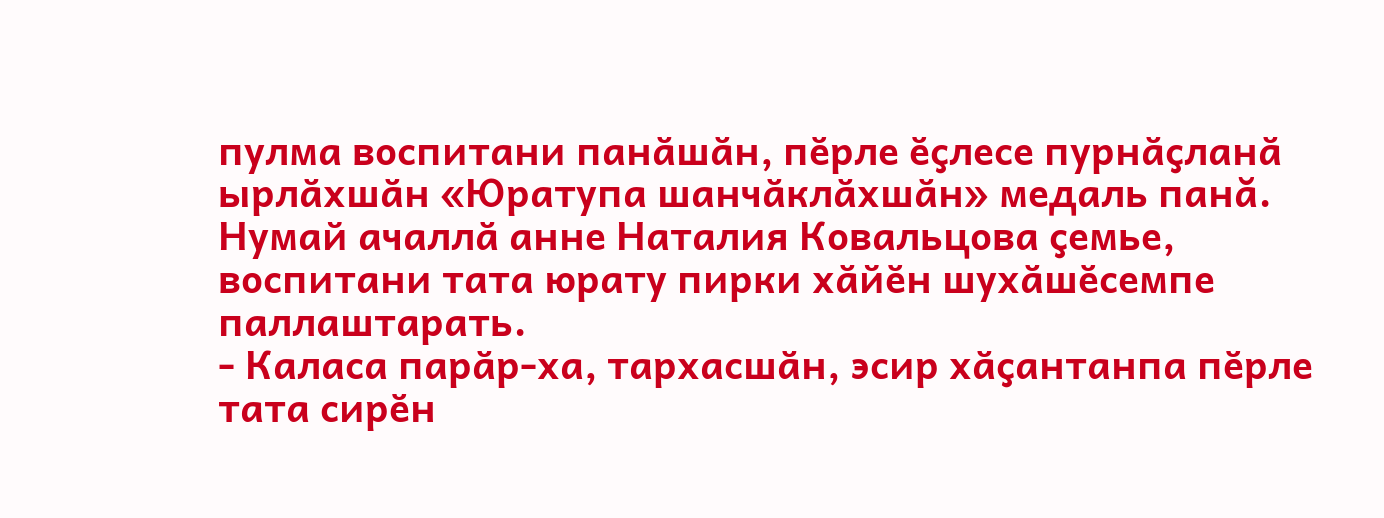пулма воспитани панӑшӑн, пӗрле ӗҫлесе пурнӑҫланӑ ырлӑхшӑн «Юратупа шанчӑклӑхшӑн» медаль панă. Нумай ачаллӑ анне Наталия Ковальцова ҫемье, воспитани тата юрату пирки хӑйӗн шухӑшӗсемпе паллаштарать.
- Каласа парӑр-ха, тархасшӑн, эсир хӑҫантанпа пӗрле тата сирӗн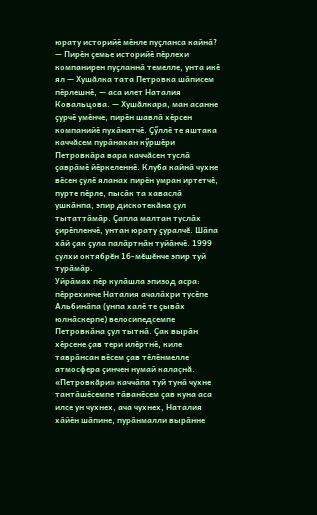юрату историйӗ мӗнле пуҫланса кайнӑ?
— Пирӗн ҫемье историйӗ пӗрлехи компанирен пуҫланнӑ темелле, унта икӗ ял — Хушăлка тата Петровка шӑписем пӗрлешнӗ, — аса илет Наталия Ковальцова. — Хушăлкара, ман асанне ҫурчӗ умӗнче, пирӗн шавлӑ хӗрсен компанийӗ пухӑнатчӗ. Ҫӳллӗ те яштака каччăсем пурӑнакан кӳршӗри Петровкӑра вара каччăсен туслӑ ҫаврӑмӗ йӗркеленнӗ. Клуба кайнӑ чухне вӗсен ҫулӗ яланах пирӗн умран иртетчӗ, пурте пӗрле, пысӑк та хаваслӑ ушкӑнпа, эпир дискотекăна ҫул тытаттӑмӑр. Ҫапла малтан туслӑх ҫирӗпленчӗ, унтан юрату ҫуралчĕ. Шӑпа хӑй ҫак ҫула палӑртнӑн туйӑнчӗ. 1999 çулхи октябрĕн 16-мĕшĕнче эпир туй турӑмӑр.
Уйрӑмах пӗр кулӑшла эпизод асра: пӗррехинче Наталия ачалӑхри тусӗпе Альбинӑпа (унпа халӗ те ҫывӑх юлнӑскерпе) велосипедсемпе Петровкӑна ҫул тытнӑ. Ҫак вырӑн хӗрсене ҫав тери илӗртнӗ, киле таврӑнсан вӗсем ҫав тӗлӗнмелле атмосфера ҫинчен нумай калаçнă. «Петровкăри» каччӑпа туй тунӑ чухне тантӑшӗсемпе тӑванӗсем ҫав куна аса илсе ун чухнех, ача чухнех, Наталия хӑйӗн шӑпине, пурӑнмалли вырӑнне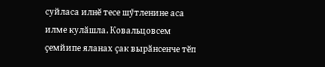суйласа илнӗ тесе шӳтленине аса илме кулӑшла. Ковальцовсем ҫемйипе яланах ҫак вырӑнсенче тӗп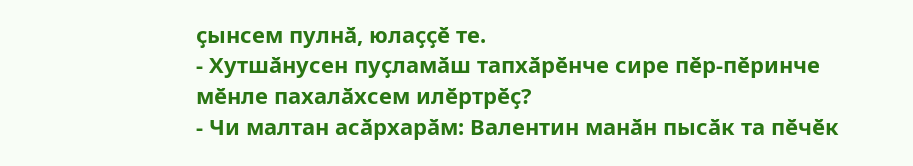ҫынсем пулнӑ, юлаҫҫӗ те.
- Хутшӑнусен пуҫламӑш тапхӑрӗнче сире пӗр-пӗринче мӗнле пахалӑхсем илӗртрӗҫ?
- Чи малтан асӑрхарӑм: Валентин манӑн пысӑк та пӗчӗк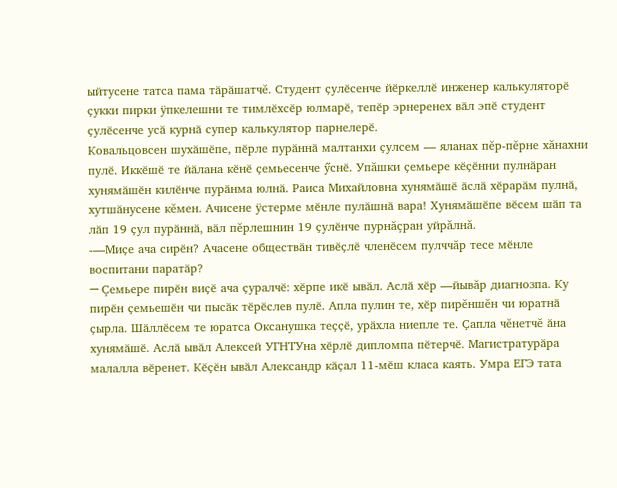ыйтусене татса пама тӑрӑшатчĕ. Студент ҫулӗсенче йӗркеллӗ инженер калькуляторӗ ҫукки пирки ÿпкелешни те тимлӗхсӗр юлмарӗ, тепӗр эрнеренех вӑл эпӗ студент ҫулӗсенче усӑ курнӑ супер калькулятор парнелерӗ.
Ковальцовсен шухӑшӗпе, пӗрле пурӑннӑ малтанхи ҫулсем — яланах пĕр-пĕрне хăнахни пулӗ. Иккӗшӗ те йӑлана кӗнӗ ҫемьесенче ӳснӗ. Упăшки ҫемьере кӗҫӗнни пулнӑран хунямӑшӗн килӗнче пурӑнма юлнӑ. Раиса Михайловна хунямӑшӗ ӑслӑ хӗрарӑм пулнӑ, хутшӑнусене кĕмен. Ачисене ÿстерме мӗнле пулӑшнӑ вара! Хунямӑшӗпе вӗсем шӑп та лӑп 19 ҫул пурӑннӑ, вӑл пĕрлешнин 19 ҫулӗнче пурнăçран уйрăлнă.
-—Миҫе ача сирӗн? Ачасене обществӑн тивӗҫлӗ членӗсем пулччăр тесе мӗнле воспитани паратӑр?
— Çемьере пирӗн виҫӗ ача ҫуралчӗ: хӗрпе икӗ ывӑл. Аслӑ хӗр —йывăр диагнозпа. Ку пирӗн ҫемьешӗн чи пысӑк тӗрӗслев пулӗ. Апла пулин те, хӗр пирĕншĕн чи юратнӑ ҫырла. Шӑллӗсем те юратса Оксанушка теҫҫӗ, урӑхла ниепле те. Ҫапла чĕнетчĕ ӑна хунямӑшӗ. Аслӑ ывӑл Алексей УГНТУна хӗрлӗ дипломпа пӗтерчӗ. Магистратурӑра малалла вӗренет. Кӗҫӗн ывӑл Александр кӑҫал 11-мӗш класа каять. Умра ЕГЭ тата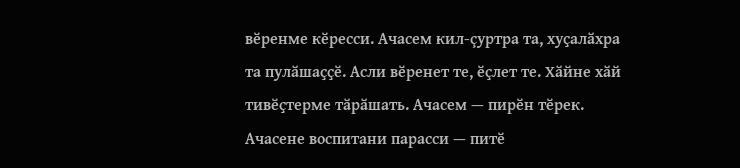вӗренме кӗресси. Ачасем кил-çуртра та, хуҫалӑхра та пулӑшаҫҫӗ. Асли вӗренет те, ӗҫлет те. Хӑйне хӑй тивӗҫтерме тӑрӑшать. Ачасем — пирӗн тӗрек. Ачасене воспитани парасси — питӗ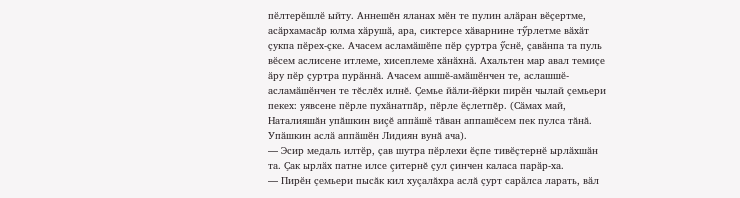пӗлтерӗшлӗ ыйту. Аннешĕн яланах мӗн те пулин алӑран вӗҫертме, асӑрхамасăр юлма хӑрушӑ, ара, сиктерсе хӑварнине тӳрлетме вӑхӑт ҫукпа пӗрех-ҫке. Ачасем асламӑшӗпе пӗр ҫуртра ӳснӗ, ҫавӑнпа та пуль вӗсем аслисене итлеме, хисеплеме хӑнӑхнӑ. Ахальтен мар авал темиҫе ӑру пӗр ҫуртра пурӑннӑ. Ачасем ашшӗ-амӑшӗнчен те, аслашшӗ-асламӑшӗнчен те тĕслĕх илнĕ. Ҫемье йӑли-йӗрки пирӗн чылай ҫемьери пекех: уявсене пӗрле пухӑнатпăр, пӗрле ӗҫлетпĕр. (Сӑмах май, Наталияшăн упăшкин виçĕ аппӑшӗ тăван аппашĕсем пек пулса тăнă. Упӑшкин аслӑ аппӑшӗн Лидиян вунă ача).
— Эсир медаль илтӗр, ҫав шутра пӗрлехи ӗҫпе тивӗҫтернӗ ырлӑхшӑн та. Ҫак ырлӑх патне илсе çитернĕ ҫул ҫинчен каласа парӑр-ха.
— Пирӗн ҫемьери пысăк кил хуçалăхра аслă ҫурт сарӑлса ларать, вӑл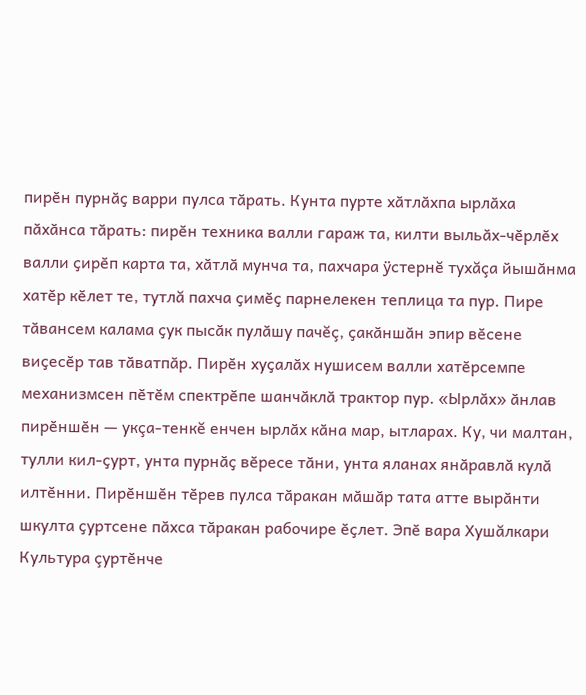пирӗн пурнӑҫ варри пулса тӑрать. Кунта пурте хӑтлӑхпа ырлӑха пӑхӑнса тӑрать: пирӗн техника валли гараж та, килти выльӑх-чӗрлӗх валли ҫирӗп карта та, хӑтлӑ мунча та, пахчара ÿстернĕ тухăçа йышӑнма хатӗр кӗлет те, тутлă пахча ҫимӗҫ парнелекен теплица та пур. Пире тӑвансем калама ҫук пысӑк пулӑшу пачĕç, ҫакӑншӑн эпир вӗсене виҫесӗр тав тӑватпӑр. Пирӗн хуҫалӑх нушисем валли хатӗрсемпе механизмсен пӗтӗм спектрӗпе шанчӑклӑ трактор пур. «Ырлӑх» ӑнлав пирӗншӗн — укçа-тенкĕ енчен ырлӑх кӑна мар, ытларах. Ку, чи малтан, тулли кил-ҫурт, унта пурнӑҫ вӗресе тӑни, унта яланах янӑравлӑ кулӑ илтӗнни. Пирӗншӗн тӗрев пулса тӑракан мӑшӑр тата атте вырӑнти шкулта ҫуртсене пӑхса тӑракан рабочире ӗҫлет. Эпӗ вара Хушăлкари Культура çуртӗнче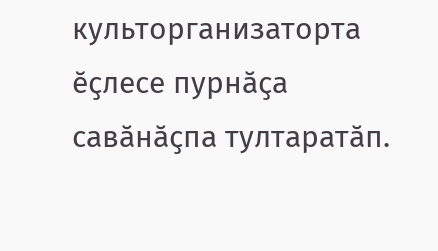культорганизаторта ӗҫлесе пурнӑҫа савӑнӑҫпа тултаратӑп.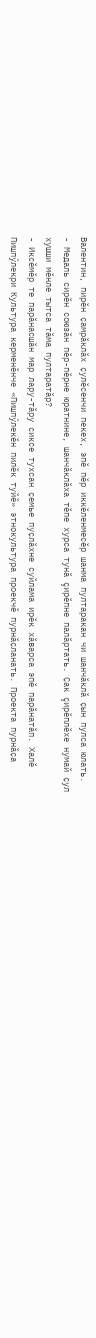Валентин, пирӗн ҫамрӑклӑх ҫулӗсенчи пекех, эпӗ пӗр иккӗленмесӗр шанма пултаракан чи шанчӑклӑ ҫын пулса юлать.
- Медаль сирӗн союзӑн пӗр-пӗрне юратнине, шанчӑклӑха тӗпе хурса тунӑ çирĕпне палӑртать. Ҫак çирĕплĕхе нумай ҫул хушши мӗнле тытса тӑма пултаратӑр?
- Иксĕмĕр те парӑнасшӑн мар лару-тӑру сиксе тухсан ҫемье пуҫлӑхне суйлама ирӗк хӑварса эпĕ парӑнатӑп. Халӗ Пишпӳлекри Культура керменӗнче «Пишпӳлекӗн пилӗк туйӗ» этнокультура проекчӗ пурнӑҫланать. Проекта пурнӑҫа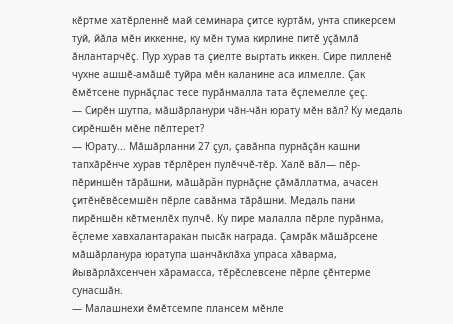кӗртме хатӗрленнӗ май семинара ҫитсе куртӑм, унта спикерсем туй, йӑла мӗн иккенне, ку мӗн тума кирлине питӗ уҫӑмлӑ ӑнлантарчӗҫ. Пур хурав та ҫиелте выртать иккен. Сире пилленӗ чухне ашшӗ-амӑшӗ туйра мӗн каланине аса илмелле. Ҫак ӗмӗтсене пурнӑҫлас тесе пурӑнмалла тата ӗҫлемелле ҫеҫ.
— Сирӗн шутпа, мӑшӑрланури чӑн-чӑн юрату мӗн вӑл? Ку медаль сирӗншӗн мӗне пӗлтерет?
— Юрату... Мӑшӑрланни 27 ҫул, ҫавӑнпа пурнӑҫӑн кашни тапхӑрӗнче хурав тӗрлӗрен пулӗччӗ-тӗр. Халӗ вӑл— пӗр-пӗриншӗн тӑрӑшни, мӑшӑрăн пурнӑҫне ҫӑмӑллатма, ачасен ҫитӗнӗвӗсемшӗн пӗрле савӑнма тӑрӑшни. Медаль пани пирӗншӗн кӗтменлӗх пулчӗ. Ку пире малалла пӗрле пурӑнма, ĕçлеме хавхалантаракан пысӑк награда. Ҫамрӑк мӑшӑрсене мӑшӑрланура юратупа шанчӑклӑха упраса хӑварма, йывӑрлӑхсенчен хӑрамасса, тӗрӗслевсене пӗрле ҫӗнтерме сунасшӑн.
— Малашнехи ӗмӗтсемпе плансем мӗнле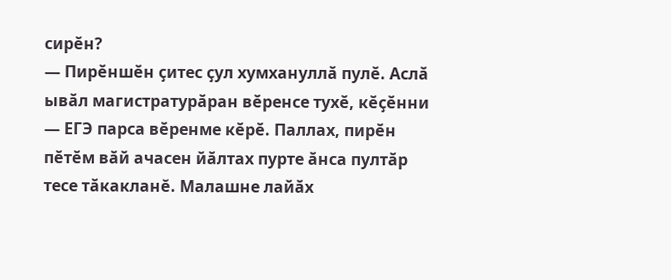сирӗн?
— Пирӗншӗн ҫитес ҫул хумхануллӑ пулӗ. Аслӑ ывӑл магистратурӑран вӗренсе тухӗ, кӗҫӗнни — ЕГЭ парса вӗренме кӗрӗ. Паллах, пирӗн пӗтӗм вӑй ачасен йӑлтах пурте ӑнса пултӑр тесе тӑкакланĕ. Малашне лайӑх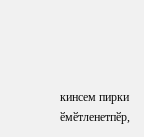кинсем пирки ӗмӗтленетпӗр,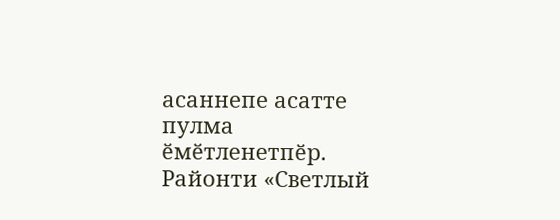асаннепе асатте пулма ӗмӗтленетпӗр. Районти «Светлый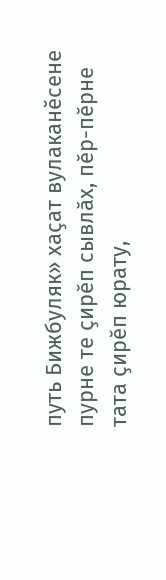путь Бижбуляк» хаҫат вулаканĕсене пурне те ҫирӗп сывлӑх, пӗр-пӗрне тата ҫирӗп юрату,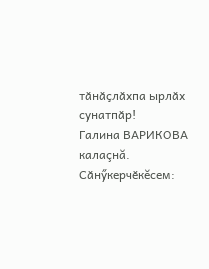тӑнӑҫлӑхпа ырлӑх сунатпӑр!
Галина ВАРИКОВА калаçнă.
Сӑнӳкерчӗкĕсем: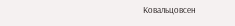Ковальцовсен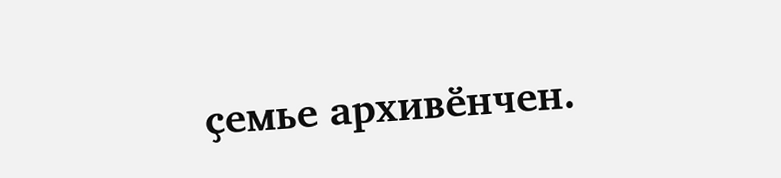ҫемье архивӗнчен.